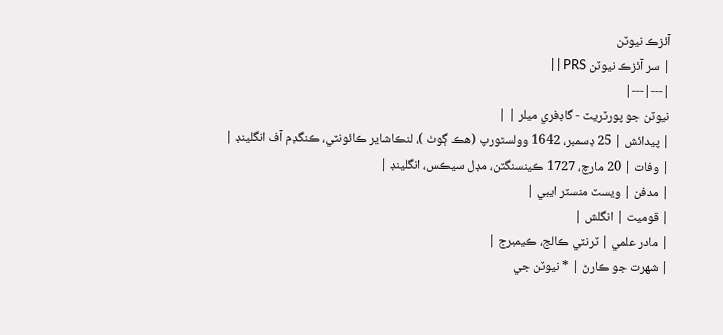آئزڪ نيوٽن
| سر آئزڪ نيوٽن PRS | |
|---|---|
نيوٽن جو پورٽريٽ - گاڊفري ميلر | |
| پيدائش | 25 ڊسمبر، 1642 وولسٿورپ (ھڪ ڳوٺ )، لنڪاشاير ڪائونٽي، ڪنگڊم آف انگلينڊ |
| وفات | 20 مارچ، 1727 ڪينسنگٽن، مڊل سيڪس، انگلينڊ |
| مدفن | ويسٽ منسٽر ايبي |
| قوميت | انگلش |
| مادر علمي | ٽرنٽي ڪالج، ڪيمبرج |
| شھرت جو ڪارڻ | * نيوٽن جي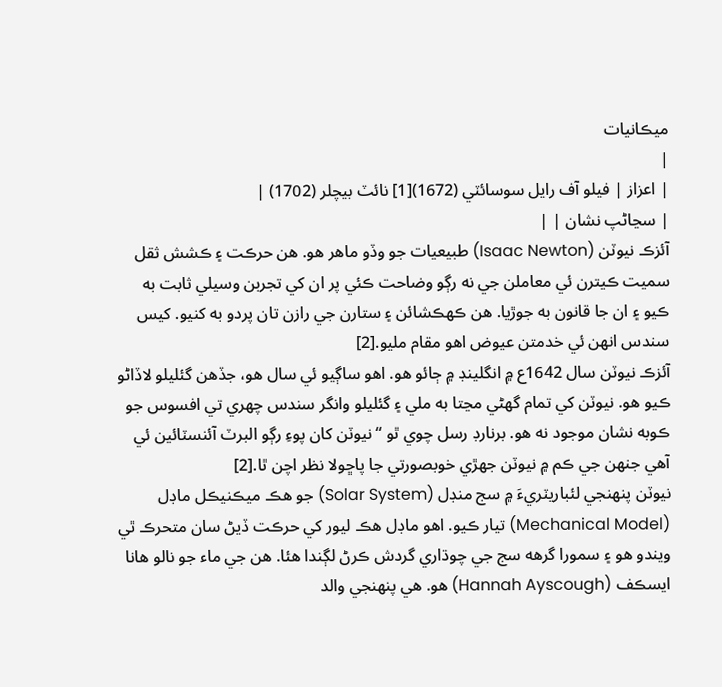ميڪانيات
|
| اعزاز | فيلو آف رايل سوسائٽي (1672)[1] نائٽ بيچلر (1702) |
| سڃاڻپ نشان | |
آئزڪ نيوٽن (Isaac Newton) طبیعیات جو وڏو ماهر هو. هن حرڪت ۽ ڪشش ثقل سميت ڪيترن ئي معاملن جي نه رڳو وضاحت ڪئي پر ان کي تجربن وسيلي ثابت به ڪيو ۽ ان جا قانون به جوڙيا. هن ڪهڪشائن ۽ ستارن جي رازن تان پردو به کنيو. کيس سندس انهن ئي خدمتن عيوض اهو مقام مليو.[2]
آئزڪ نيوٽن سال 1642ع ۾ انگلينڊ ۾ ڄائو هو. اهو ساڳيو ئي سال هو، جڏهن گئليلو لاڏاڻو ڪيو هو. نيوٽن کي تمام گهڻي مڃتا به ملي ۽ گئليلو وانگر سندس چهري تي افسوس جو ڪوبه نشان موجود نه هو. برنارڊ رسل چوي ٿو “نيوٽن کان پوءِ رڳو البرٽ آئنسٽائين ئي آهي جنهن جي ڪم ۾ نيوٽن جهڙي خوبصورتي جا پاڇولا نظر اچن ٿا.[2]
نيوٽن پنهنجي لئباريٽريءَ ۾ سج منڊل (Solar System) جو هڪ ميڪنيڪل ماڊل (Mechanical Model) تيار ڪيو. اهو ماڊل هڪ ليور کي حرڪت ڏيڻ سان متحرڪ ٿي ويندو هو ۽ سمورا گرهه سج جي چوڌاري گردش ڪرڻ لڳندا هئا. ھن جي ماء جو نالو ھانا ايسڪف (Hannah Ayscough) ھو. ھي پنھنجي والد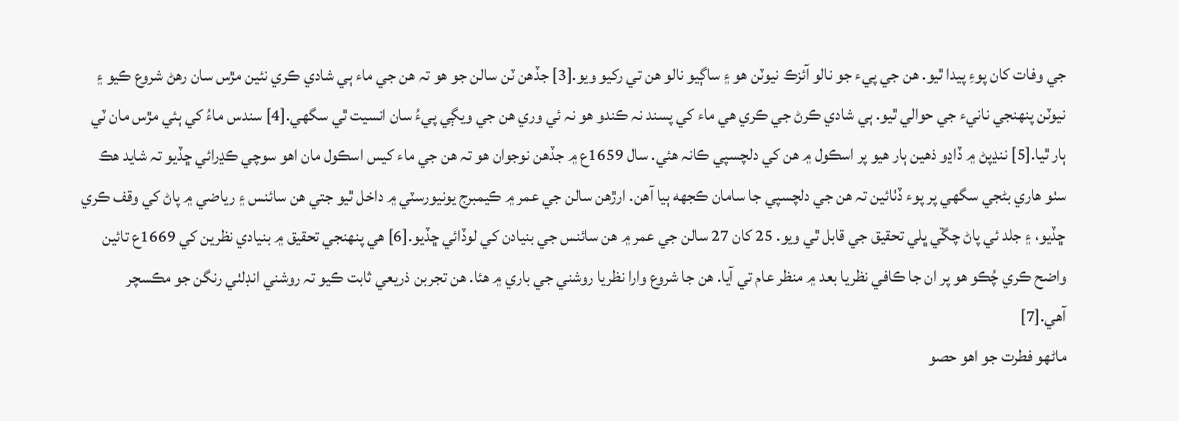جي وفات کان پوءِ پيدا ٿيو. ھن جي پيء جو نالو آئزڪ نيوٽن ھو ۽ ساڳيو نالو ھن تي رکيو ويو.[3] جڏھن ٽن سالن جو ھو تہ ھن جي ماء ٻي شادي ڪري نئين مڙس سان رھڻ شروع ڪيو ۽ نيوٽن پنھنجي نانيء جي حوالي ٿيو. ٻي شادي ڪرڻ جي ڪري ھي ماء کي پسند نہ ڪندو ھو نہ ئي وري ھن جي ويڳي پيءُ سان انسيت ٿي سگھي.[4] سندس ماءُ کي ٻئي مڙس مان ٽي ٻار ٿيا.[5] ننڍپڻ ۾ ڏاڍو ذھين ٻار ھيو پر اسڪول ۾ ھن کي دلچسپي ڪانہ ھئي. سال 1659ع ۾ جڏھن نوجوان ھو تہ ھن جي ماء کيس اسڪول مان اھو سوچي ڪڍرائي ڇڏيو تہ شايد ھڪ سٺو ھاري بڻجي سگھي پر پوء ڏٺائين تہ ھن جي دلچسپي جا سامان ڪجهه ٻيا آھن. ارڙھن سالن جي عمر ۾ ڪيمبرج يونيورسٽي ۾ داخل ٿيو جتي ھن سائنس ۽ رياضي ۾ پاڻ کي وقف ڪري ڇڏيو، ۽ جلد ئي پاڻ چڱي ڀلي تحقيق جي قابل ٿي ويو. 25 کان 27 سالن جي عمر ۾ ھن سائنس جي بنيادن کي لوڏائي ڇڏيو.[6] ھي پنھنجي تحقيق ۾ بنيادي نظرين کي 1669ع تائين واضح ڪري چُڪو هو پر ان جا ڪافي نظريا بعد ۾ منظر عام تي آيا. ھن جا شروع وارا نظريا روشني جي باري ۾ ھئا. ھن تجربن ذريعي ثابت ڪيو تہ روشني انڊلٺي رنگن جو مڪسچر آھي.[7]
ماڻهو فطرت جو اهو حصو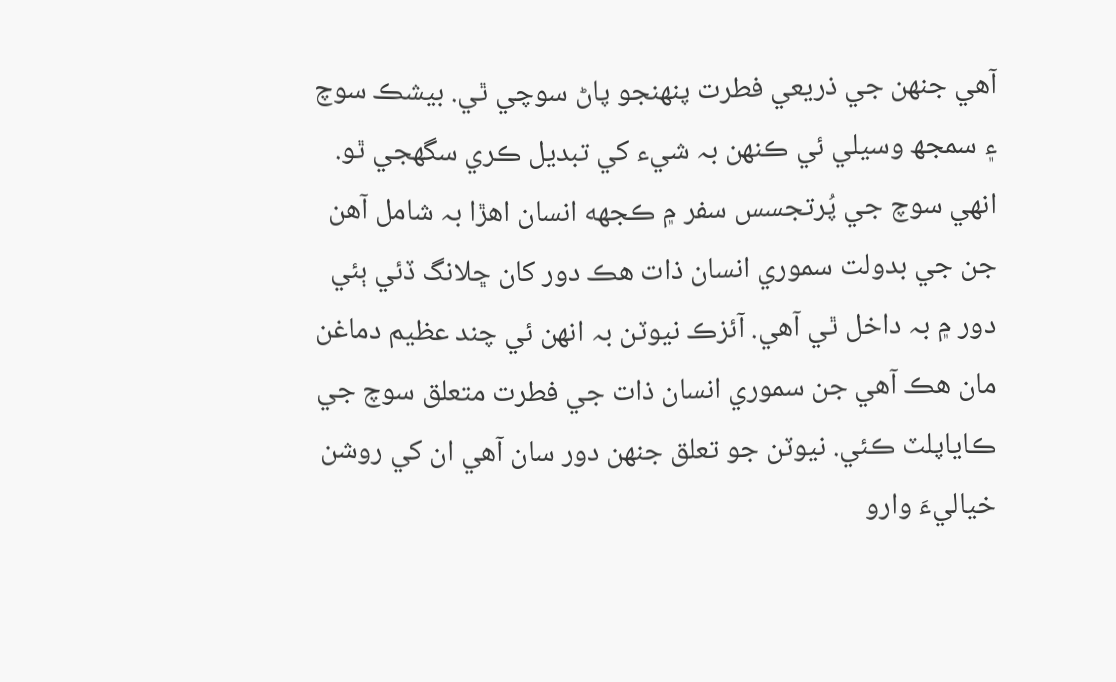آهي جنهن جي ذريعي فطرت پنهنجو پاڻ سوچي ٿي. بيشڪ سوچ ۽ سمجھ وسيلي ئي ڪنھن بہ شيء کي تبديل ڪري سگهجي ٿو. انهي سوچ جي پُرتجسس سفر ۾ ڪجهه انسان اهڙا بہ شامل آهن جن جي بدولت سموري انسان ذات هڪ دور کان ڇلانگ ڏئي ٻئي دور ۾ بہ داخل ٿي آهي. آئزڪ نيوٽن بہ انهن ئي چند عظيم دماغن مان هڪ آهي جن سموري انسان ذات جي فطرت متعلق سوچ جي ڪاياپلٽ ڪئي. نيوٽن جو تعلق جنھن دور سان آهي ان کي روشن خياليءَ وارو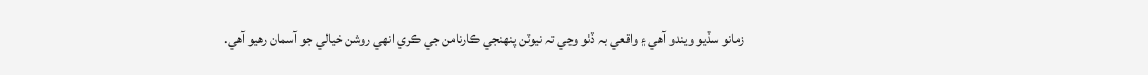زمانو سڏيو ويندو آهي ۽ واقعي بہ ڏٺو وڃي تہ نيوٽن پنھنجي ڪارنامن جي ڪري انهي روشن خيالي جو آسمان رهيو آهي.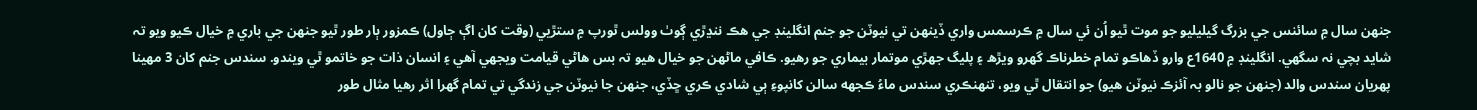جنھن سال ۾ سائنس جي بزرگ گيلیليو جو موت ٿيو اُن ئي سال ۾ ڪرسمس واري ڏينهن تي نيوٽن جو جنم انگلينڊ جي هڪ ننڍڙي ڳوٺ وولس ٿورپ ۾ ستڙيي (وقت کان اڳ ڄاول) ڪمزور ٻار طور ٿيو جنهن جي باري ۾ خيال ڪيو ويو تہ شايد بچي نہ سگهي. انگلينڊ ۾ 1640ع وارو ڏهاڪو تمام خطرناڪ گهرو ويڙھ ۽ پليگ جھڙي موتمار بيماري جو رهيو. ڪافي ماڻهن جو خيال هيو تہ بس هاڻي قيامت ويجهي آهي ۽ انسان ذات جو خاتمو ٿي ويندو. سندس جنم کان 3 مھينا پھريان سندس والد (جنھن جو نالو بہ آئزڪ نيوٽن هيو) جو انتقال ٿي ويو، تنھنڪري سندس ماءُ ڪجهه سالن کانپوءِ ٻي شادي ڪري ڇڏي، جنھن جا نيوٽن جي زندگي تي تمام گھرا اثر رهيا مثال طور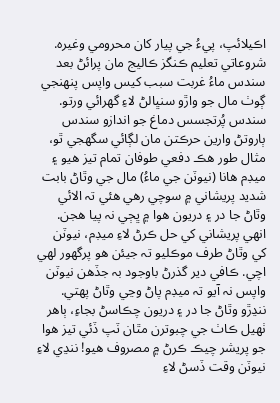اڪيلائپ، پيءُ جي پيار کان محرومي وغيره. شروعاتي تعليم ڪنگز ڪاليج مان پرائڻ بعد سندس ماءُ غربت سبب کيس واپس پنهنجي ڳوٺ مال جو واڙو سنڀالڻ لاءِ گهرائي ورتو. سندس پُرتجسس دماغ جو اندازو سندس ٻاروتڻ وارين حرڪتن مان لڳائي سگهجي ٿو، مثال طور هڪ دفعي طوفان تمام تيز هيو ۽ ميڊم هانا (نيوٽن جي ماءُ) مال جي وٿاڻ بابت شديد پريشاني ۾ سوچي رهي هئي تہ الائي وٿاڻ جا در ۽ دريون هوا ۾ ڀڄي نہ پيا هجن. انهي پريشاني کي حل ڪرڻ لاءِ ميڊم، نيوٽن کي وٿاڻ طرف موڪليو تہ جيئن هو پرگهور لھي اچي. ڪافي دير گذرڻ باوجود بہ جڏهن نيوٽن واپس نہ آيو تہ ميڊم پاڻ وڃي وٿاڻ پهتي. ننڍڙو وٿاڻ جا در ۽ دريون چڪاسڻ بجاءِ، ٻاهر ٺھيل ڪاٺ جي چبوترن مٿان ٽپ ڏئي تيز هوا جو پريشر چيڪ ڪرڻ ۾ مصروف هيو! ننڍي لاءِ نيوٽن وقت ڏسڻ لاءِ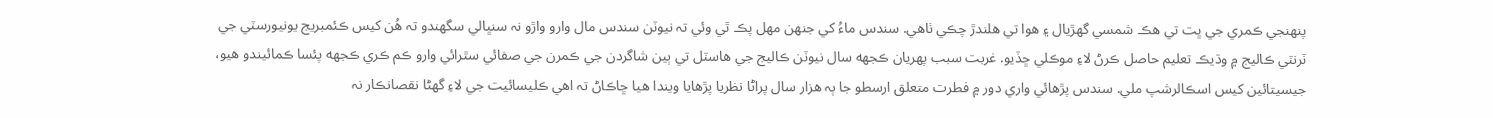پنھنجي ڪمري جي ڀت تي هڪ شمسي گهڙيال ۽ هوا تي هلندڙ چڪي ٺاهي. سندس ماءُ کي جنهن مھل پڪ ٿي وئي تہ نيوٽن سندس مال وارو واڙو نہ سنڀالي سگهندو تہ هُن کيس ڪئمبريج يونيورسٽي جي ٽرنٽي ڪاليج ۾ وڌيڪ تعليم حاصل ڪرڻ لاءِ موڪلي ڇڏيو. غربت سبب پھريان ڪجهه سال نيوٽن ڪاليج جي هاسٽل تي ٻين شاگردن جي ڪمرن جي صفائي سٿرائي وارو ڪم ڪري ڪجهه پئسا ڪمائيندو هيو، جيسيتائين کيس اسڪالرشپ ملي. سندس پڙهائي واري دور ۾ فطرت متعلق ارسطو جا ٻہ هزار سال پراڻا نظريا پڙهايا ويندا هيا ڇاڪاڻ تہ اهي ڪليسائيت جي لاءِ گهڻا نقصانڪار نہ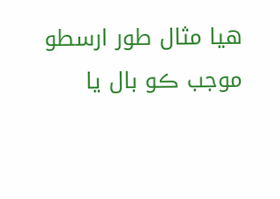هيا مثال طور ارسطو موجب ڪو بال يا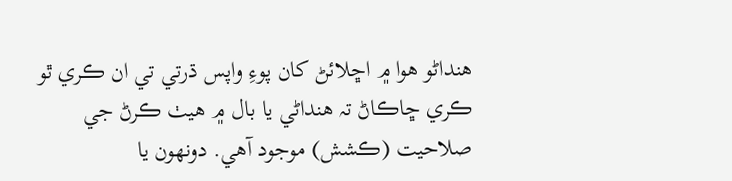هنداڻو هوا ۾ اڇلائڻ کان پوءِ واپس ڌرتي تي ان ڪري ٿو ڪري ڇاڪاڻ تہ هنداڻي يا بال ۾ هيٺ ڪرڻ جي صلاحيت (ڪشش) موجود آهي. دونھون يا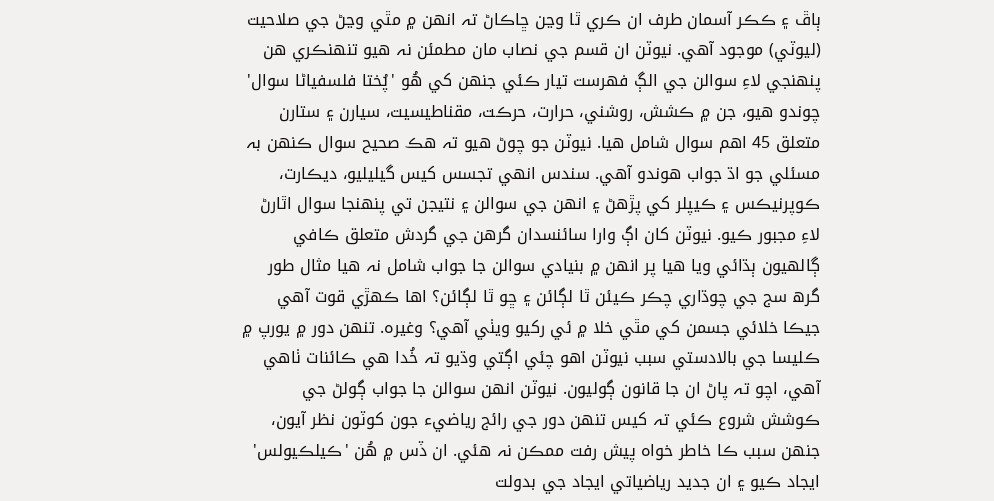ٻاڦ ۽ ڪڪر آسمان طرف ان ڪري ٿا وڃن ڇاڪاڻ تہ انهن ۾ مٿي وڃڻ جي صلاحيت (ليوٽي) موجود آهي. نيوٽن ان قسم جي نصاب مان مطمئن نہ هيو تنھنڪري هن پنهنجي لاءِ سوالن جي الڳ فھرست تيار ڪئي جنھن کي هُو 'پُختا فلسفياڻا سوال' چوندو هيو، جن ۾ ڪشش، روشني، حرارت، حرڪت، مقناطيسيت، سيارن ۽ ستارن متعلق 45 اهم سوال شامل هيا. نيوٽن جو چوڻ هيو تہ هڪ صحيح سوال ڪنھن بہ مسئلي جو اڌ جواب هوندو آهي. سندس انهي تجسس کيس گيلیليو، ديڪارت، ڪوپرنيڪس ۽ ڪيپلر کي پڙهڻ ۽ انهن جي سوالن ۽ نتيجن تي پنھنجا سوال اٿارڻ لاءِ مجبور ڪيو. نيوٽن کان اڳ وارا سائنسدان گرهن جي گردش متعلق ڪافي ڳالهيون ٻڌائي ويا هيا پر انهن ۾ بنيادي سوالن جا جواب شامل نہ هيا مثال طور گرھ سج جي چوڌاري چڪر ڪيئن ٿا لڳائن ۽ ڇو ٿا لڳائن؟ اها ڪھڙي قوت آهي جيڪا خلائي جسمن کي مٿي خلا ۾ ئي رکيو ويٺي آهي؟ وغيره. تنھن دور ۾ يورپ ۾ ڪليسا جي بالادستي سبب نيوٽن اهو چئي اڳتي وڌيو تہ خُدا هي ڪائنات ٺاهي آھي، اچو تہ پاڻ ان جا قانون ڳوليون. نيوٽن انهن سوالن جا جواب ڳولڻ جي ڪوشش شروع ڪئي تہ کيس تنھن دور جي رائج رياضيء جون کوٽون نظر آيون، جنھن سبب ڪا خاطر خواه پيش رفت ممڪن نہ هئي. ان ڏس ۾ هُن 'ڪيلڪيولس' ايجاد ڪيو ۽ ان جديد رياضياتي ايجاد جي بدولت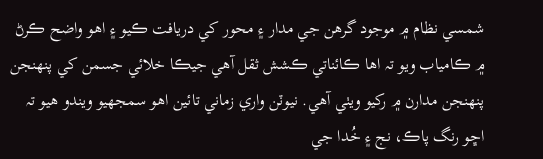شمسي نظام ۾ موجود گرهن جي مدار ۽ محور کي دريافت ڪيو ۽ اهو واضح ڪرڻ ۾ ڪامياب ويو تہ اها ڪائناتي ڪشش ثقل آهي جيڪا خلائي جسمن کي پنهنجن پنهنجن مدارن ۾ رکيو ويٺي آهي. نيوٽن واري زماني تائين اهو سمجهيو ويندو هيو تہ اڇو رنگ پاڪ، نج ۽ خُدا جي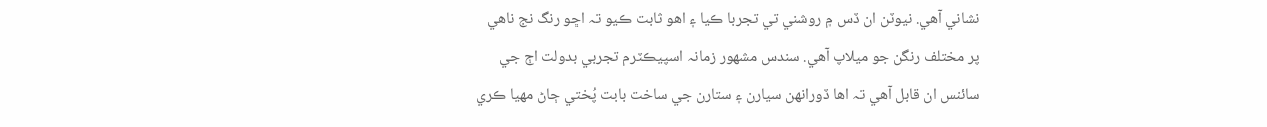نشاني آهي. نيوٽن ان ڏس ۾ روشني تي تجربا ڪيا ۽ اهو ثابت ڪيو تہ اڇو رنگ نج ناهي پر مختلف رنگن جو ميلاپ آهي. سندس مشهور زمانہ اسپيڪٽرم تجربي بدولت اڄ جي سائنس ان قابل آهي تہ اها ڏورانھن سيارن ۽ ستارن جي ساخت بابت پُختي ڄاڻ مھيا ڪري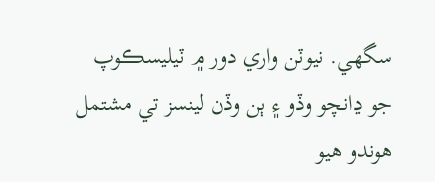سگهي. نيوٽن واري دور ۾ ٽيليسڪوپ جو ڍانچو وڏو ۽ ٻن وڏن لينسز تي مشتمل هوندو هيو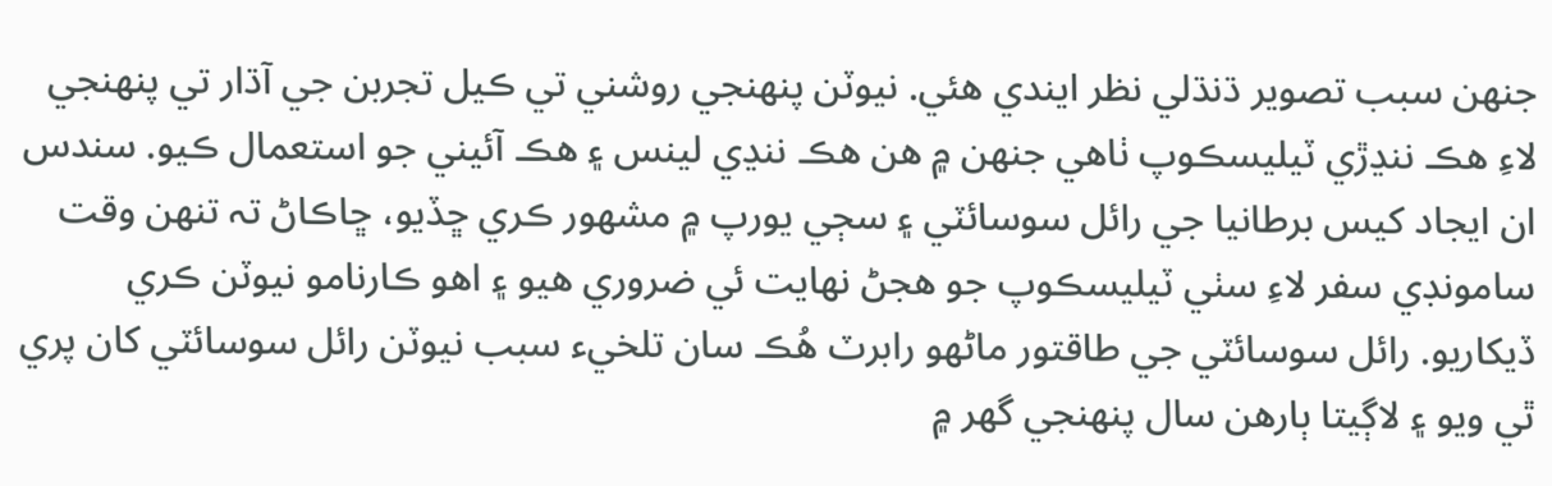جنھن سبب تصوير ڌنڌلي نظر ايندي هئي. نيوٽن پنھنجي روشني تي ڪيل تجربن جي آڌار تي پنھنجي لاءِ هڪ ننڍڙي ٽيليسڪوپ ٺاهي جنھن ۾ هن هڪ ننڍي لينس ۽ هڪ آئيني جو استعمال ڪيو. سندس ان ايجاد کيس برطانيا جي رائل سوسائٽي ۽ سڄي يورپ ۾ مشھور ڪري ڇڏيو، ڇاڪاڻ تہ تنھن وقت سامونڊي سفر لاءِ سٺي ٽيليسڪوپ جو هجڻ نھايت ئي ضروري هيو ۽ اهو ڪارنامو نيوٽن ڪري ڏيکاريو. رائل سوسائٽي جي طاقتور ماڻهو رابرٽ هُڪ سان تلخيء سبب نيوٽن رائل سوسائٽي کان پري ٿي ويو ۽ لاڳيتا ٻارهن سال پنهنجي گهر ۾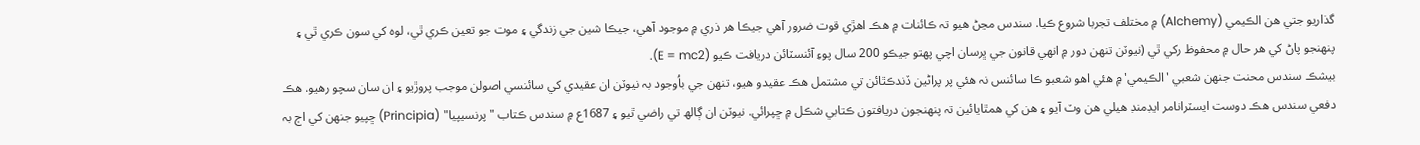گذاريو جتي هن الڪيمي (Alchemy) ۾ مختلف تجربا شروع ڪيا. سندس مڃڻ هيو تہ ڪائنات ۾ هڪ اهڙي قوت ضرور آهي جيڪا هر ذري ۾ موجود آهي، جيڪا شين جي زندگي ۽ موت جو تعين ڪري ٿي، لوه کي سون ڪري ٿي ۽ پنهنجو پاڻ کي هر حال ۾ محفوظ رکي ٿي (نيوٽن تنھن دور ۾ انهي قانون جي ڀرسان اچي پهتو جيڪو 200 سال پوءِ آئنسٽائن دريافت ڪيو (E = mc2).
بيشڪ سندس محنت جنھن شعبي 'الڪيمي' ۾ هئي اهو شعبو ڪا سائنس نہ هئي پر پراڻين ڏندڪٿائن تي مشتمل هڪ عقيدو هيو، تنھن جي باُوجود بہ نيوٽن ان عقيدي کي سائنسي اصولن موجب پروڙيو ۽ ان سان سچو رهيو. هڪ دفعي سندس هڪ دوست ايسٽرانامر ايڊمنڊ هيلي هن وٽ آيو ۽ هن کي همٿايائين تہ پنھنجون دريافتون ڪتابي شڪل ۾ ڇپرائي. نيوٽن ان ڳالھ تي راضي ٿيو ۽ 1687ع ۾ سندس ڪتاب "پرنسيپيا" (Principia) ڇپيو جنھن کي اڄ بہ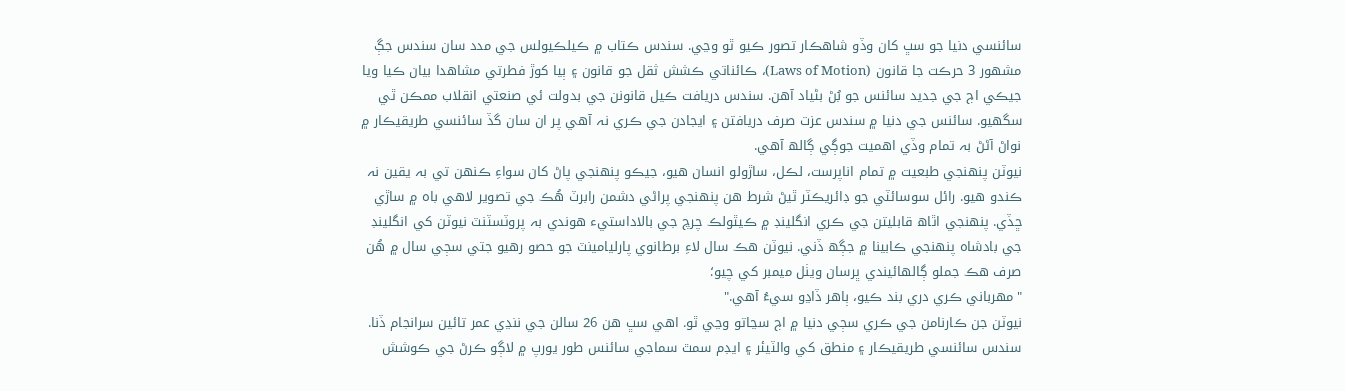سائنسي دنيا جو سڀ کان وڏو شاهڪار تصور ڪيو ٿو وڃي. سندس ڪتاب ۾ ڪيلڪيولس جي مدد سان سندس جڳ مشھور 3 حرڪت جا قانون (Laws of Motion)، ڪائناتي ڪشش ثقل جو قانون ۽ ٻيا کوڙ فطرتي مشاهدا بيان ڪيا ويا جيڪي اڄ جي جديد سائنس جو بُڻ بڻياد آهن. سندس دريافت ڪيل قانونن جي بدولت ئي صنعتي انقلاب ممڪن ٿي سگهيو. سائنس جي دنيا ۾ سندس عزت صرف دريافتن ۽ ايجادن جي ڪري نہ آهي پر ان سان گڏ سائنسي طريقيڪار ۾ نواڻ آڻڻ بہ تمام وڏي اهميت جوڳي ڳالھ آهي.
نيوٽن پنهنجي طبعيت ۾ تمام اناپرست، لڪل، ساڙولو انسان هيو، جيڪو پنهنجي پاڻ کان سواءِ ڪنهن تي بہ يقين نہ ڪندو هيو. رائل سوسائٽي جو ڊائريڪٽر ٿيڻ شرط هن پنهنجي پراڻي دشمن رابرٽ هُڪ جي تصوير لاهي باه ۾ ساڙي ڇڏي. پنھنجي اٿاھ قابليتن جي ڪري انگلينڊ ۾ ڪيٿولڪ چرچ جي بالاداستيء هوندي بہ پروٽسٽنٽ نيوٽن کي انگلينڊ جي بادشاه پنهنجي ڪابينا ۾ جڳھ ڏني. نيوٽن هڪ سال لاءِ برطانوي پارليامينٽ جو حصو رهيو جتي سڄي سال ۾ هُن صرف هڪ جملو ڳالهائيندي ڀرسان ويٺل ميمبر کي چيو؛
"مهرباني ڪري دري بند ڪيو، ٻاهر ڏاڍو سيءُ آهي."
نيوٽن جن ڪارنامن جي ڪري سڄي دنيا ۾ اڄ سڃاتو وڃي ٿو. اهي سڀ هن 26 سالن جي ننڍي عمر تائين سرانجام ڏنا. سندس سائنسي طريقيڪار ۽ منطق کي والٽيئر ۽ ايڊم سمٿ سماجي سائنس طور يورپ ۾ لاڳو ڪرڻ جي ڪوشش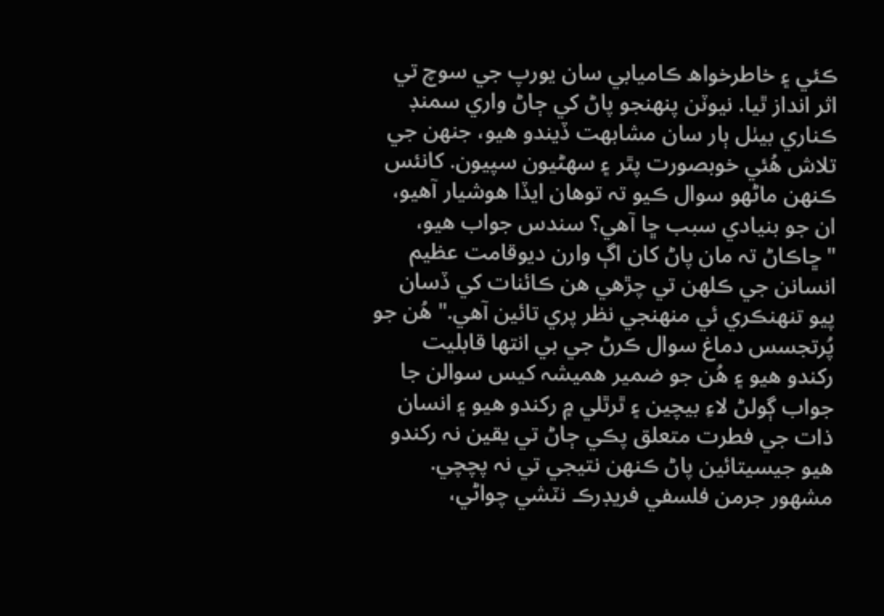ڪئي ۽ خاطرخواھ ڪاميابي سان يورپ جي سوچ تي اثر انداز ٿيا. نيوٽن پنھنجو پاڻ کي ڄاڻ واري سمنڊ ڪناري بيٺل ٻار سان مشابھت ڏيندو هيو، جنھن جي تلاش هُئي خوبصورت پٿر ۽ سھڻيون سپيون. کانئس ڪنھن ماڻهو سوال ڪيو تہ توهان ايڏا هوشيار آهيو، ان جو بنيادي سبب ڇا آهي؟ سندس جواب هيو، "ڇاڪاڻ تہ مان پاڻ کان اڳ وارن ديوقامت عظيم انسانن جي ڪلهن تي چڙهي هن ڪائنات کي ڏسان پيو تنھنڪري ئي منھنجي نظر پري تائين آهي." هُن جو پُرتجسس دماغ سوال ڪرڻ جي بي انتھا قابليت رکندو هيو ۽ هُن جو ضمير هميشہ کيس سوالن جا جواب ڳولڻ لاءِ بيچين ۽ ٿرٿلي ۾ رکندو هيو ۽ انسان ذات جي فطرت متعلق پڪي ڄاڻ تي يقين نہ رکندو هيو جيسيتائين پاڻ ڪنھن نتيجي تي نہ پچچي. مشھور جرمن فلسفي فريڊرڪ نٽشي چواڻي،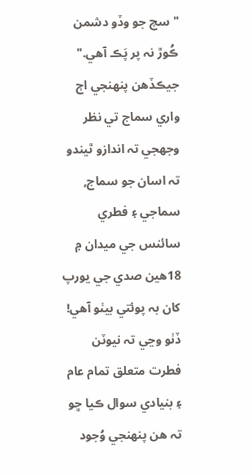"سچ جو وڏو دشمن ڪُوڙ نہ پر پَڪ آهي." جيڪڏهن پنهنجي اڄ واري سماج تي نظر وجهجي تہ اندازو ٿيندو تہ اسان جو سماج, سماجي ۽ فطري سائنس جي ميدان ۾ 18هين صدي جي يورپ کان بہ پوئتي بيٺو آهي! ڏٺو وڃي تہ نيوٽن فطرت متعلق تمام عام ۽ بنيادي سوال ڪيا ڇو تہ هن پنهنجي وُجود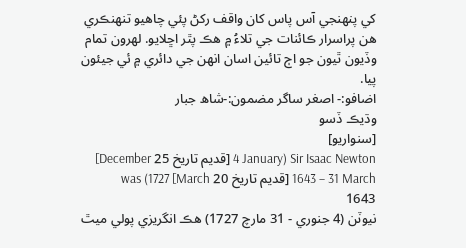کي پنهنجي آس پاس کان واقف رکڻ پئي چاهيو تنھنڪري هن پراسرار ڪائنات جي تلاءُ ۾ هڪ پٿر اڇلايو. لھرون تمام وڏيون ٿيون جو اڄ تائين اسان انهن جي دائري ۾ ئي جيئون پيا.
اضافو:- اصغر ساگر مضمون:-شاھ جبار
وڌيڪ ڏسو
[سنواريو]
Sir Isaac Newton (4 January [قديم تاريخ 25 December] 1643 – 31 March [قديم تاريخ 20 March] 1727) was
1643
نيوٽن (4 جنوري - 31 مارچ 1727) هڪ انگريزي پولي ميٿ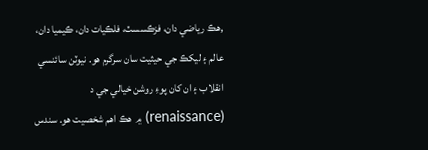,هڪ رياضي دان، فزڪسسٽ، فلڪيات دان، ڪيميا دان، عالم ۽ ليکڪ جي حيثيت سان سرگرم هو. نيوٽن سائنسي انقلاب ۽ ان کان پوءِ روشن خيالي جي د (renaissance) ۾ هڪ اهم شخصيت هو. سندس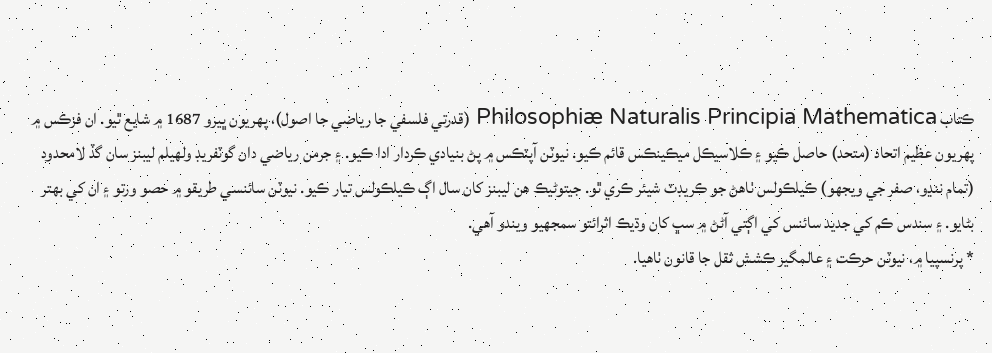ڪتاب Philosophiæ Naturalis Principia Mathematica (قدرتي فلسفي جا رياضي جا اصول)، پهريون ڀيرو 1687 ۾ شايع ٿيو. ان فزڪس ۾ پهريون عظيم اتحاد (متحد) حاصل ڪيو ۽ ڪلاسيڪل ميڪينڪس قائم ڪيو. نيوٽن آپٽڪس ۾ پڻ بنيادي ڪردار ادا ڪيو. ۽ جرمن رياضي دان گوٽفريڊ ولهيلم ليبنز سان گڏ لامحدود (تمام ننڍو، صفر جي ويجهو) ڪيلڪولس ٺاهڻ جو ڪريڊٽ شيئر ڪري ٿو. جيتوڻيڪ هن ليبنز کان سال اڳ ڪيلڪولس تيار ڪيو. نيوٽن سائنسي طريقو ۾ حصو ورتو ۽ ان کي بهتر بڻايو. ۽ سندس ڪم کي جديد سائنس کي اڳتي آڻڻ ۾ سڀ کان وڌيڪ اثرائتو سمجهيو ويندو آهي.
* پرنسپيا ۾، نيوٽن حرڪت ۽ عالمگير ڪشش ثقل جا قانون ٺاهيا.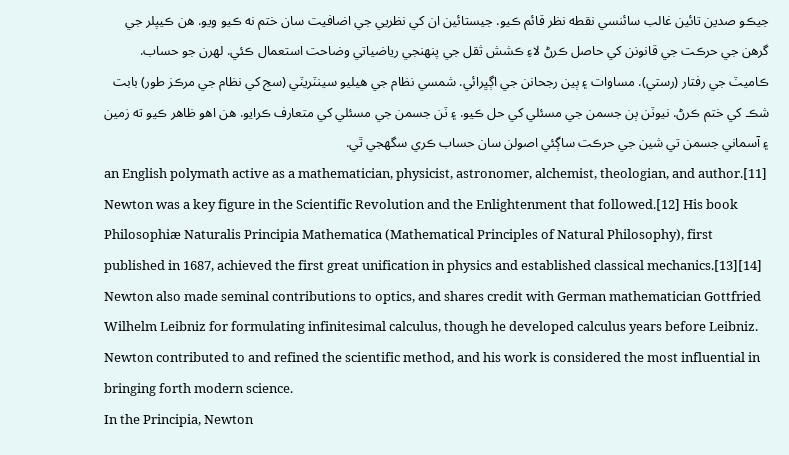جيڪو صدين تائين غالب سائنسي نقطه نظر قائم ڪيو. جيستائين ان کي نظريي جي اضافيت سان ختم نه ڪيو ويو. هن ڪيپلر جي گرهن جي حرڪت جي قانونن کي حاصل ڪرڻ لاءِ ڪشش ثقل جي پنهنجي رياضياتي وضاحت استعمال ڪئي. لهرن جو حساب. ڪاميٽ جي رفتار (رستي). مساوات ۽ ٻين رجحانن جي اڳڀرائي. شمسي نظام جي هيليو سينٽريٽي (سج کي نظام جي مرڪز طور) بابت شڪ کي ختم ڪرڻ. نيوٽن ٻن جسمن جي مسئلي کي حل ڪيو. ۽ ٽن جسمن جي مسئلي کي متعارف ڪرايو. هن اهو ظاهر ڪيو ته زمين ۽ آسماني جسمن تي شين جي حرڪت ساڳئي اصولن سان حساب ڪري سگهجي ٿي.
an English polymath active as a mathematician, physicist, astronomer, alchemist, theologian, and author.[11] Newton was a key figure in the Scientific Revolution and the Enlightenment that followed.[12] His book Philosophiæ Naturalis Principia Mathematica (Mathematical Principles of Natural Philosophy), first published in 1687, achieved the first great unification in physics and established classical mechanics.[13][14] Newton also made seminal contributions to optics, and shares credit with German mathematician Gottfried Wilhelm Leibniz for formulating infinitesimal calculus, though he developed calculus years before Leibniz. Newton contributed to and refined the scientific method, and his work is considered the most influential in bringing forth modern science.
In the Principia, Newton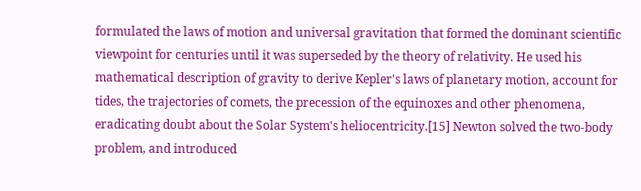formulated the laws of motion and universal gravitation that formed the dominant scientific viewpoint for centuries until it was superseded by the theory of relativity. He used his mathematical description of gravity to derive Kepler's laws of planetary motion, account for tides, the trajectories of comets, the precession of the equinoxes and other phenomena, eradicating doubt about the Solar System's heliocentricity.[15] Newton solved the two-body problem, and introduced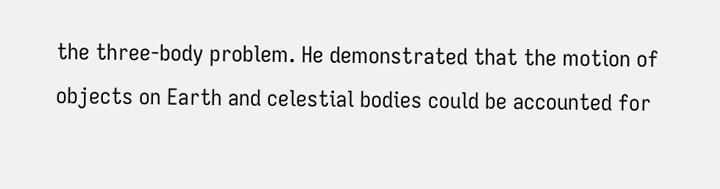the three-body problem. He demonstrated that the motion of objects on Earth and celestial bodies could be accounted for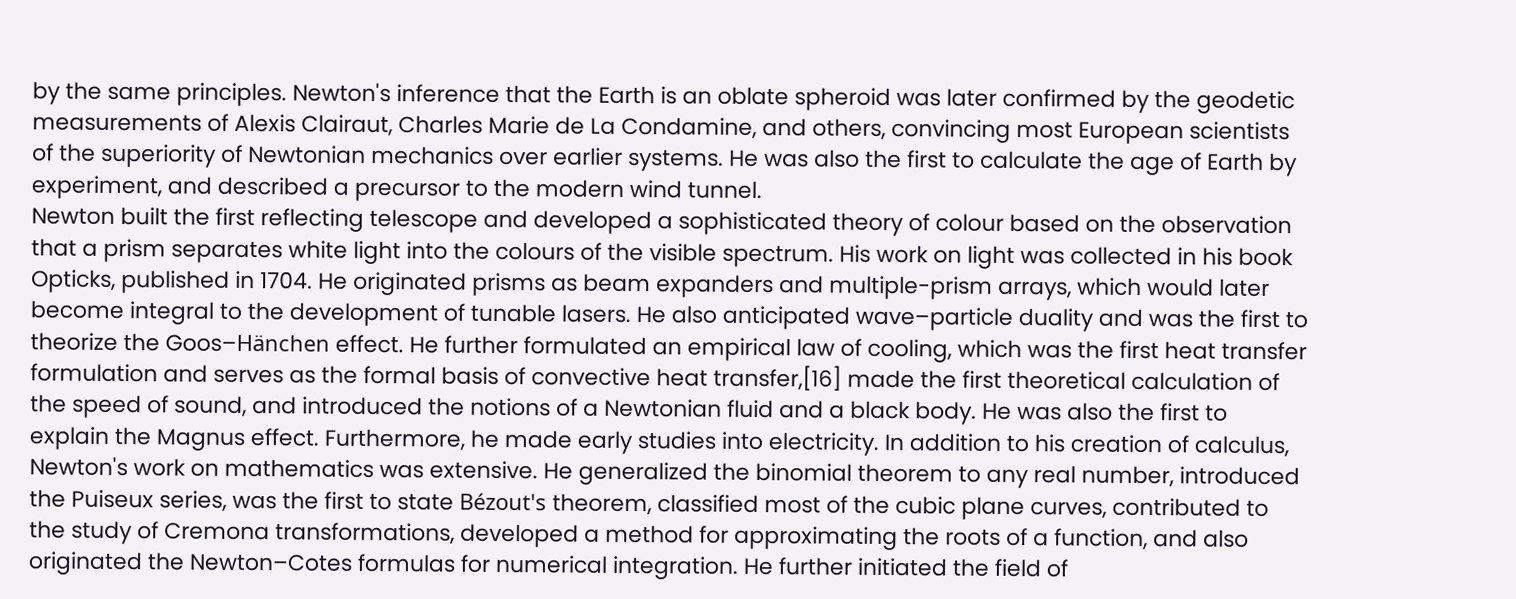by the same principles. Newton's inference that the Earth is an oblate spheroid was later confirmed by the geodetic measurements of Alexis Clairaut, Charles Marie de La Condamine, and others, convincing most European scientists of the superiority of Newtonian mechanics over earlier systems. He was also the first to calculate the age of Earth by experiment, and described a precursor to the modern wind tunnel.
Newton built the first reflecting telescope and developed a sophisticated theory of colour based on the observation that a prism separates white light into the colours of the visible spectrum. His work on light was collected in his book Opticks, published in 1704. He originated prisms as beam expanders and multiple-prism arrays, which would later become integral to the development of tunable lasers. He also anticipated wave–particle duality and was the first to theorize the Goos–Hänchen effect. He further formulated an empirical law of cooling, which was the first heat transfer formulation and serves as the formal basis of convective heat transfer,[16] made the first theoretical calculation of the speed of sound, and introduced the notions of a Newtonian fluid and a black body. He was also the first to explain the Magnus effect. Furthermore, he made early studies into electricity. In addition to his creation of calculus, Newton's work on mathematics was extensive. He generalized the binomial theorem to any real number, introduced the Puiseux series, was the first to state Bézout's theorem, classified most of the cubic plane curves, contributed to the study of Cremona transformations, developed a method for approximating the roots of a function, and also originated the Newton–Cotes formulas for numerical integration. He further initiated the field of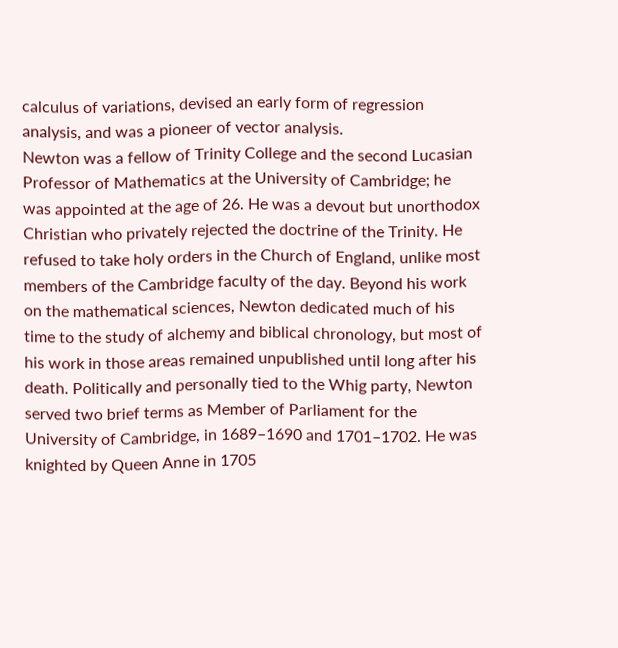calculus of variations, devised an early form of regression analysis, and was a pioneer of vector analysis.
Newton was a fellow of Trinity College and the second Lucasian Professor of Mathematics at the University of Cambridge; he was appointed at the age of 26. He was a devout but unorthodox Christian who privately rejected the doctrine of the Trinity. He refused to take holy orders in the Church of England, unlike most members of the Cambridge faculty of the day. Beyond his work on the mathematical sciences, Newton dedicated much of his time to the study of alchemy and biblical chronology, but most of his work in those areas remained unpublished until long after his death. Politically and personally tied to the Whig party, Newton served two brief terms as Member of Parliament for the University of Cambridge, in 1689–1690 and 1701–1702. He was knighted by Queen Anne in 1705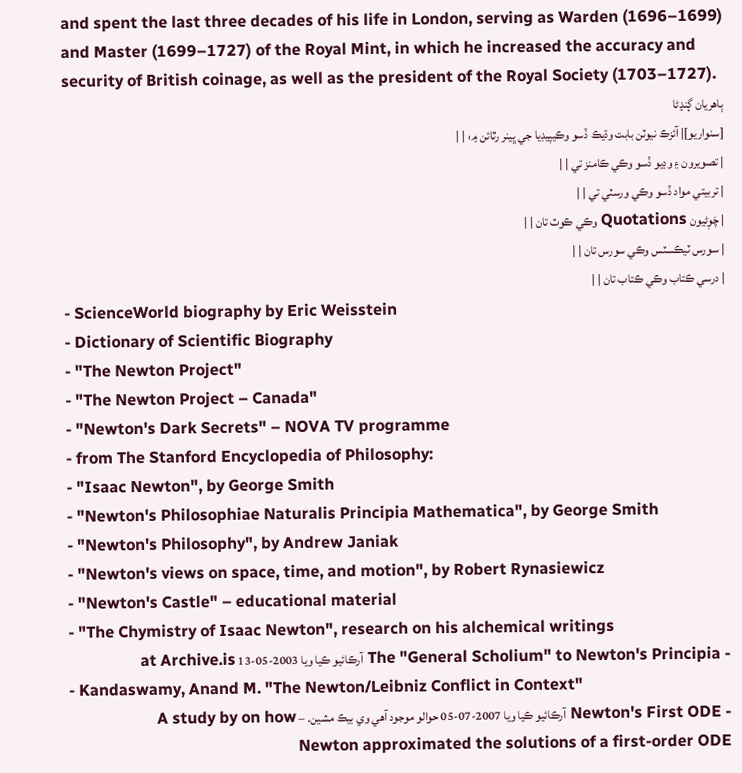and spent the last three decades of his life in London, serving as Warden (1696–1699) and Master (1699–1727) of the Royal Mint, in which he increased the accuracy and security of British coinage, as well as the president of the Royal Society (1703–1727).
ٻاهريان ڳنڍڻا
[سنواريو]| آئزڪ نيوٽن بابت وڌيڪ ڏسو وڪيپيڊيا جي ڀينر رٿائن ۾: | |
| تصويرون ۽ وڊيو ڏسو وڪي ڪامنز تي | |
| تربيتي مواد ڏسو وڪي ورسٽي تي | |
| چَوِڻيون Quotations وڪي ڪوٽ تان | |
| سورس ٽيڪسٽس وڪي سورس تان | |
| درسي ڪتاب وڪي ڪتاب تان | |
- ScienceWorld biography by Eric Weisstein
- Dictionary of Scientific Biography
- "The Newton Project"
- "The Newton Project – Canada"
- "Newton's Dark Secrets" – NOVA TV programme
- from The Stanford Encyclopedia of Philosophy:
- "Isaac Newton", by George Smith
- "Newton's Philosophiae Naturalis Principia Mathematica", by George Smith
- "Newton's Philosophy", by Andrew Janiak
- "Newton's views on space, time, and motion", by Robert Rynasiewicz
- "Newton's Castle" – educational material
- "The Chymistry of Isaac Newton", research on his alchemical writings
- The "General Scholium" to Newton's Principia آرڪائيو ڪيا ويا 2003-05-13 at Archive.is
- Kandaswamy, Anand M. "The Newton/Leibniz Conflict in Context"
- Newton's First ODE آرڪائيو ڪيا ويا 2007-07-05 حوالو موجود آهي وي بيڪ مشين. – A study by on how Newton approximated the solutions of a first-order ODE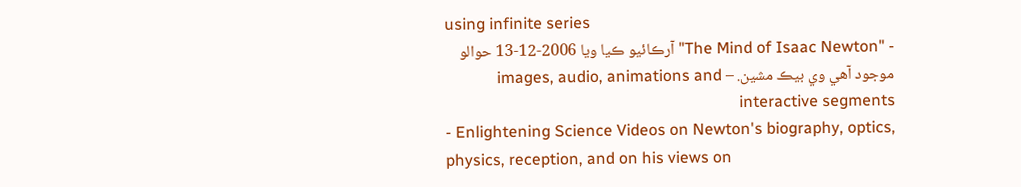using infinite series
- "The Mind of Isaac Newton" آرڪائيو ڪيا ويا 2006-12-13 حوالو موجود آهي وي بيڪ مشين. – images, audio, animations and interactive segments
- Enlightening Science Videos on Newton's biography, optics, physics, reception, and on his views on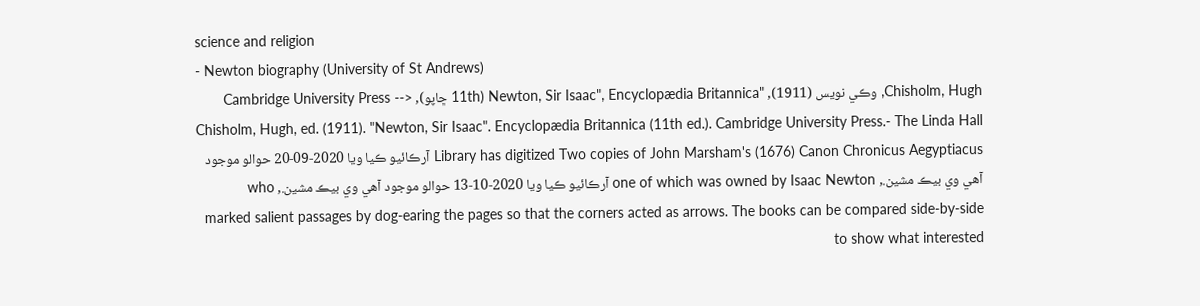science and religion
- Newton biography (University of St Andrews)
Chisholm, Hugh, وڪي نويس (1911), "Newton, Sir Isaac", Encyclopædia Britannica (11th ڇاپو), Cambridge University Press --> Chisholm, Hugh, ed. (1911). "Newton, Sir Isaac". Encyclopædia Britannica (11th ed.). Cambridge University Press.- The Linda Hall Library has digitized Two copies of John Marsham's (1676) Canon Chronicus Aegyptiacus آرڪائيو ڪيا ويا 2020-09-20 حوالو موجود آهي وي بيڪ مشين., one of which was owned by Isaac Newton آرڪائيو ڪيا ويا 2020-10-13 حوالو موجود آهي وي بيڪ مشين., who marked salient passages by dog-earing the pages so that the corners acted as arrows. The books can be compared side-by-side to show what interested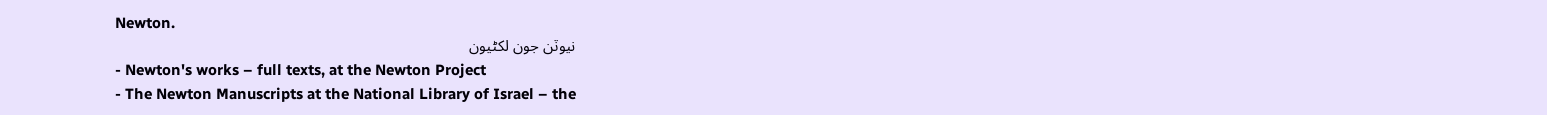Newton.
نيوٽن جون لکڻيون
- Newton's works – full texts, at the Newton Project
- The Newton Manuscripts at the National Library of Israel – the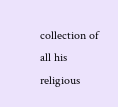collection of all his religious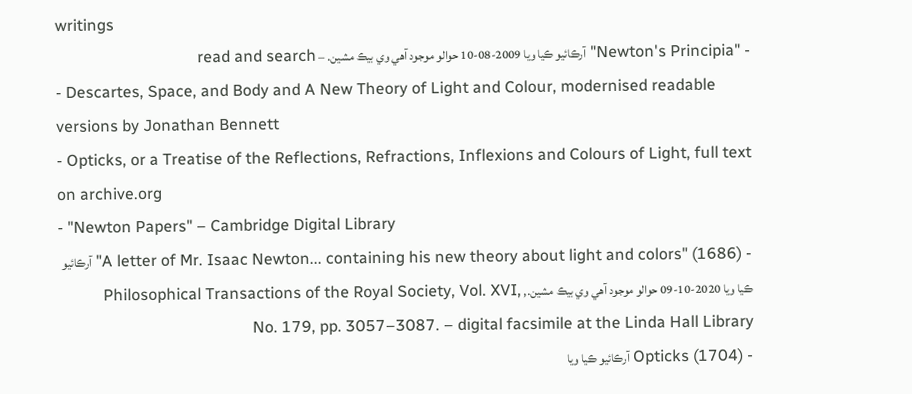writings
- "Newton's Principia" آرڪائيو ڪيا ويا 2009-08-10 حوالو موجود آهي وي بيڪ مشين. – read and search
- Descartes, Space, and Body and A New Theory of Light and Colour, modernised readable versions by Jonathan Bennett
- Opticks, or a Treatise of the Reflections, Refractions, Inflexions and Colours of Light, full text on archive.org
- "Newton Papers" – Cambridge Digital Library
- (1686) "A letter of Mr. Isaac Newton... containing his new theory about light and colors" آرڪائيو ڪيا ويا 2020-10-09 حوالو موجود آهي وي بيڪ مشين., Philosophical Transactions of the Royal Society, Vol. XVI, No. 179, pp. 3057–3087. – digital facsimile at the Linda Hall Library
- (1704) Opticks آرڪائيو ڪيا ويا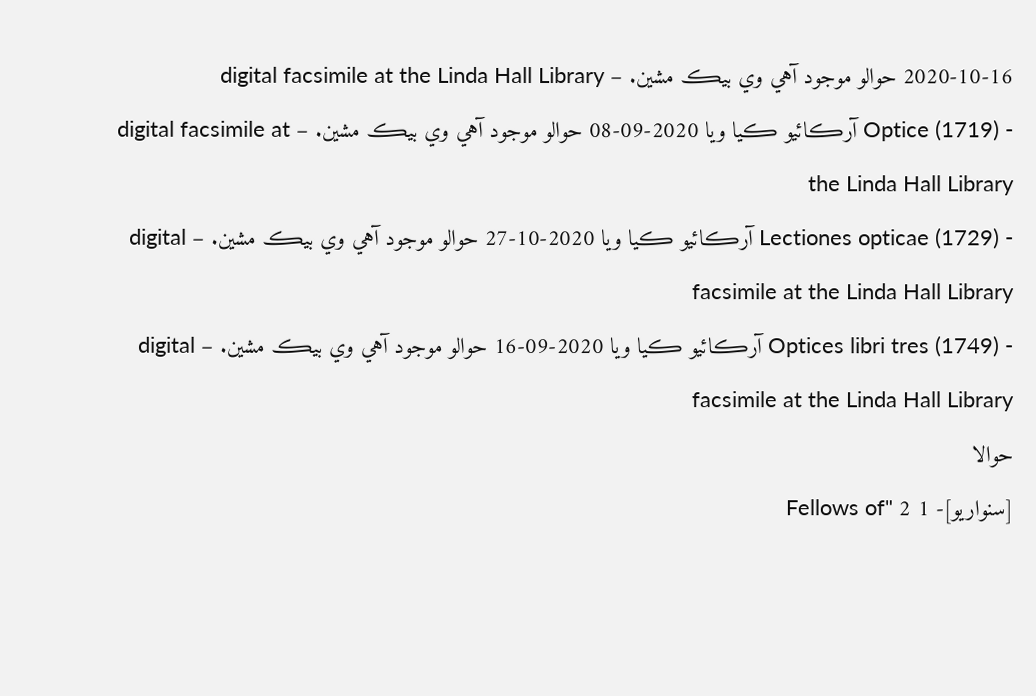2020-10-16 حوالو موجود آهي وي بيڪ مشين. – digital facsimile at the Linda Hall Library
- (1719) Optice آرڪائيو ڪيا ويا 2020-09-08 حوالو موجود آهي وي بيڪ مشين. – digital facsimile at the Linda Hall Library
- (1729) Lectiones opticae آرڪائيو ڪيا ويا 2020-10-27 حوالو موجود آهي وي بيڪ مشين. – digital facsimile at the Linda Hall Library
- (1749) Optices libri tres آرڪائيو ڪيا ويا 2020-09-16 حوالو موجود آهي وي بيڪ مشين. – digital facsimile at the Linda Hall Library
حوالا
[سنواريو]- 1 2 "Fellows of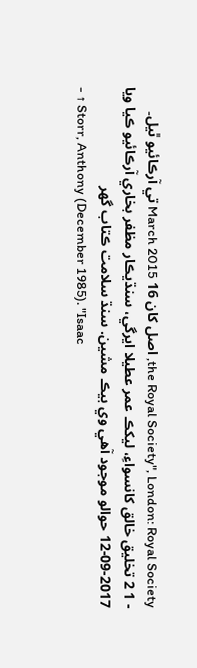the Royal Society", London: Royal Society, اصل کان 16 March 2015 تي آرڪائيو ٿيل۔
- 1 2 تخليق خالق کانسواءِ، ليکڪ عمر عطيلا ايرگي، سنڌيڪار مظفر بخاري آرڪائيو ڪيا ويا 2017-09-12 حوالو موجود آهي وي بيڪ مشين. سنڌ سلامت ڪتاب گھر
- ↑ Storr, Anthony (December 1985). "Isaac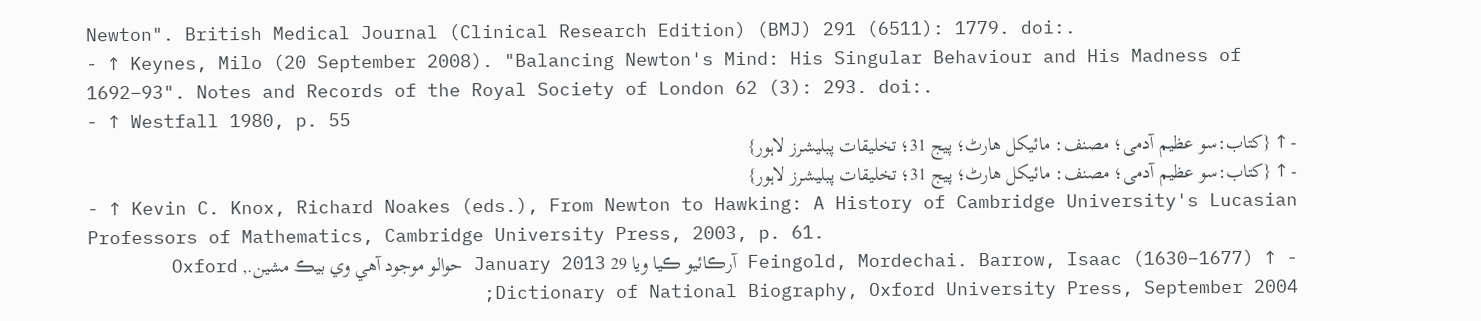Newton". British Medical Journal (Clinical Research Edition) (BMJ) 291 (6511): 1779. doi:.
- ↑ Keynes, Milo (20 September 2008). "Balancing Newton's Mind: His Singular Behaviour and His Madness of 1692–93". Notes and Records of the Royal Society of London 62 (3): 293. doi:.
- ↑ Westfall 1980, p. 55
- ↑ {کتاب:سو عظیم آدمی؛ مصنف: مائیکل ھارٹ؛ پیج 31؛ تخلیقات پبلیشرز لاہور}
- ↑ {کتاب:سو عظیم آدمی؛ مصنف: مائیکل ھارٹ؛ پیج 31؛ تخلیقات پبلیشرز لاہور}
- ↑ Kevin C. Knox, Richard Noakes (eds.), From Newton to Hawking: A History of Cambridge University's Lucasian Professors of Mathematics, Cambridge University Press, 2003, p. 61.
- ↑ Feingold, Mordechai. Barrow, Isaac (1630–1677) آرڪائيو ڪيا ويا 29 January 2013 حوالو موجود آهي وي بيڪ مشين., Oxford Dictionary of National Biography, Oxford University Press, September 2004;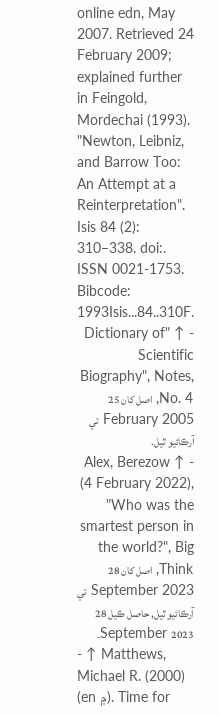online edn, May 2007. Retrieved 24 February 2009; explained further in Feingold, Mordechai (1993). "Newton, Leibniz, and Barrow Too: An Attempt at a Reinterpretation". Isis 84 (2): 310–338. doi:. ISSN 0021-1753. Bibcode: 1993Isis...84..310F.
- ↑ "Dictionary of Scientific Biography", Notes, No. 4, اصل کان 25 February 2005 تي آرڪائيو ٿيل۔
- ↑ Alex, Berezow (4 February 2022), "Who was the smartest person in the world?", Big Think, اصل کان 28 September 2023 تي آرڪائيو ٿيل, حاصل ڪيل 28 September 2023۔
- ↑ Matthews, Michael R. (2000) (en ۾). Time for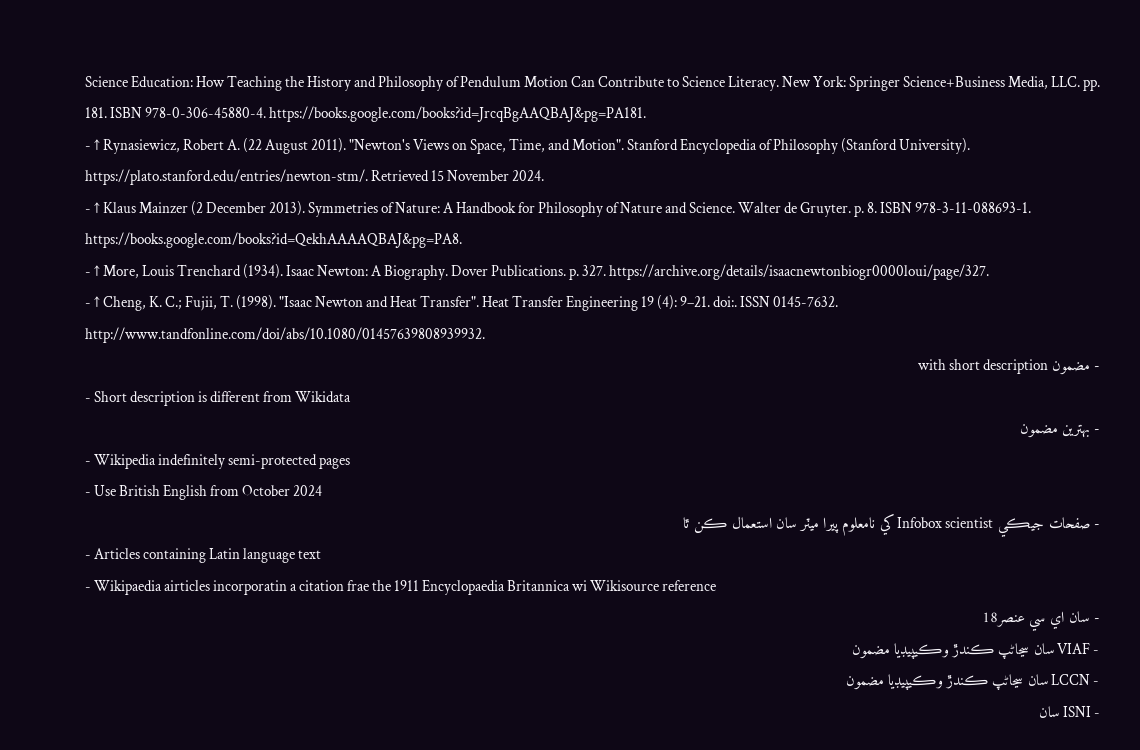Science Education: How Teaching the History and Philosophy of Pendulum Motion Can Contribute to Science Literacy. New York: Springer Science+Business Media, LLC. pp. 181. ISBN 978-0-306-45880-4. https://books.google.com/books?id=JrcqBgAAQBAJ&pg=PA181.
- ↑ Rynasiewicz, Robert A. (22 August 2011). "Newton's Views on Space, Time, and Motion". Stanford Encyclopedia of Philosophy (Stanford University). https://plato.stanford.edu/entries/newton-stm/. Retrieved 15 November 2024.
- ↑ Klaus Mainzer (2 December 2013). Symmetries of Nature: A Handbook for Philosophy of Nature and Science. Walter de Gruyter. p. 8. ISBN 978-3-11-088693-1. https://books.google.com/books?id=QekhAAAAQBAJ&pg=PA8.
- ↑ More, Louis Trenchard (1934). Isaac Newton: A Biography. Dover Publications. p. 327. https://archive.org/details/isaacnewtonbiogr0000loui/page/327.
- ↑ Cheng, K. C.; Fujii, T. (1998). "Isaac Newton and Heat Transfer". Heat Transfer Engineering 19 (4): 9–21. doi:. ISSN 0145-7632. http://www.tandfonline.com/doi/abs/10.1080/01457639808939932.
- مضمون with short description
- Short description is different from Wikidata
- بهترين مضمون
- Wikipedia indefinitely semi-protected pages
- Use British English from October 2024
- صفحات جيڪي Infobox scientist کي نامعلوم پيرا ميٽر سان استعمال ڪن ٿا
- Articles containing Latin language text
- Wikipaedia airticles incorporatin a citation frae the 1911 Encyclopaedia Britannica wi Wikisource reference
- سان اي سي عنصر18
- VIAF سان سڃاڻپ ڪندڙ وڪيپيڊيا مضمون
- LCCN سان سڃاڻپ ڪندڙ وڪيپيڊيا مضمون
- ISNI سان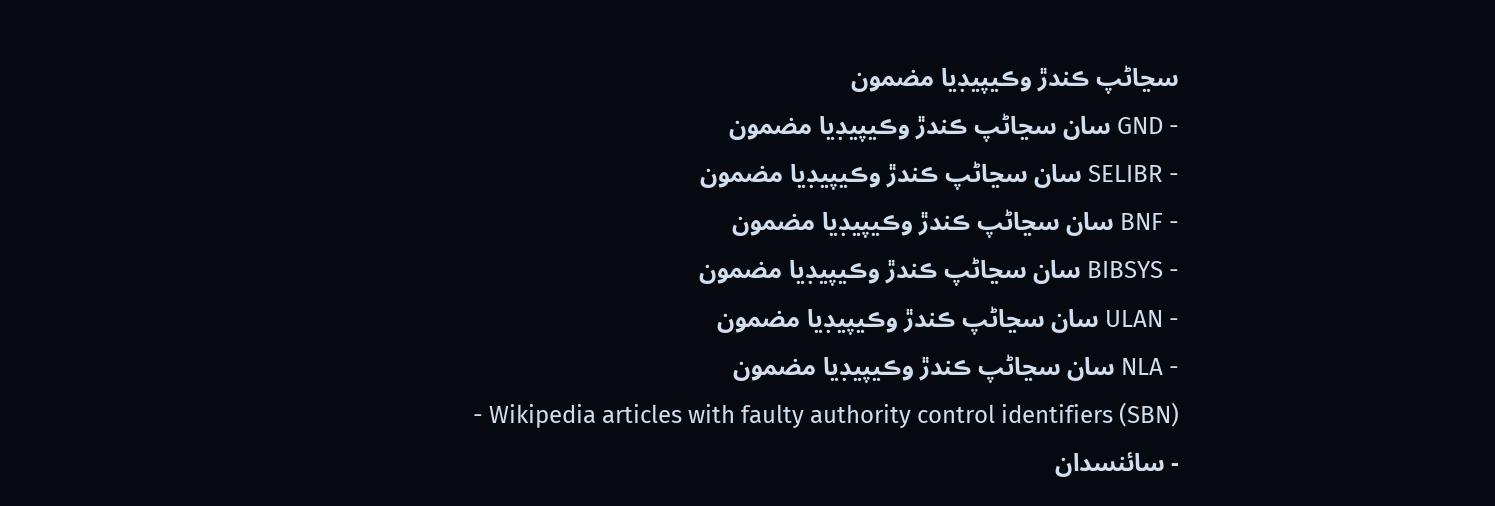سڃاڻپ ڪندڙ وڪيپيڊيا مضمون
- GND سان سڃاڻپ ڪندڙ وڪيپيڊيا مضمون
- SELIBR سان سڃاڻپ ڪندڙ وڪيپيڊيا مضمون
- BNF سان سڃاڻپ ڪندڙ وڪيپيڊيا مضمون
- BIBSYS سان سڃاڻپ ڪندڙ وڪيپيڊيا مضمون
- ULAN سان سڃاڻپ ڪندڙ وڪيپيڊيا مضمون
- NLA سان سڃاڻپ ڪندڙ وڪيپيڊيا مضمون
- Wikipedia articles with faulty authority control identifiers (SBN)
- سائنسدان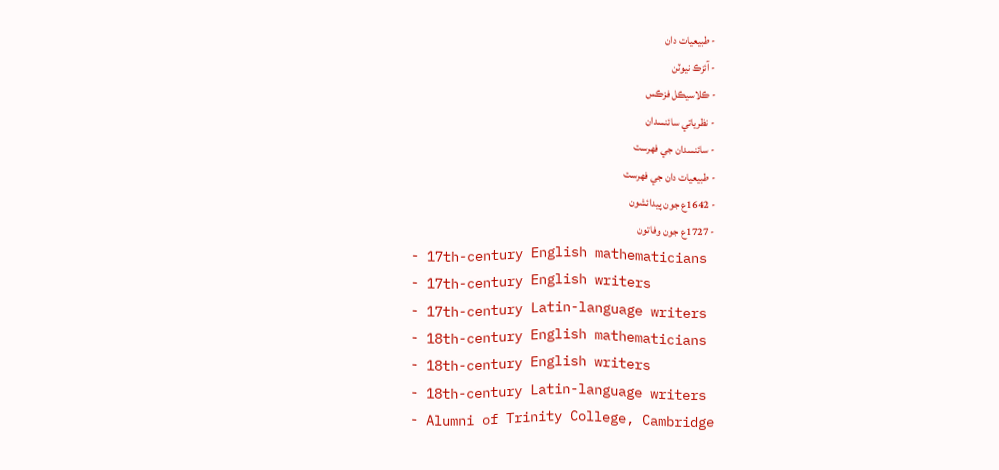- طبیعیات دان
- آئزڪ نيوٽن
- ڪلاسيڪل فزڪس
- نظرياتي سائنسدان
- سائنسدان جي فهرست
- طبيعيات دان جي فهرست
- 1642ع جون پيدائشون
- 1727ع جون وفاتون
- 17th-century English mathematicians
- 17th-century English writers
- 17th-century Latin-language writers
- 18th-century English mathematicians
- 18th-century English writers
- 18th-century Latin-language writers
- Alumni of Trinity College, Cambridge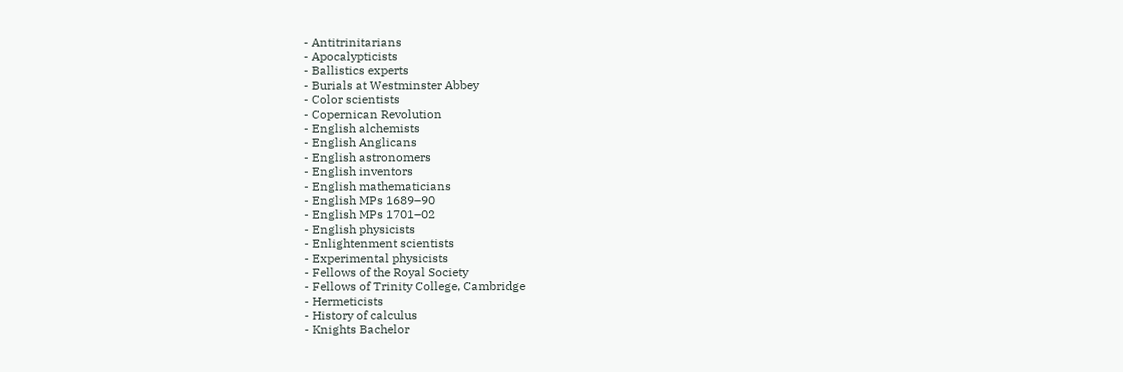- Antitrinitarians
- Apocalypticists
- Ballistics experts
- Burials at Westminster Abbey
- Color scientists
- Copernican Revolution
- English alchemists
- English Anglicans
- English astronomers
- English inventors
- English mathematicians
- English MPs 1689–90
- English MPs 1701–02
- English physicists
- Enlightenment scientists
- Experimental physicists
- Fellows of the Royal Society
- Fellows of Trinity College, Cambridge
- Hermeticists
- History of calculus
- Knights Bachelor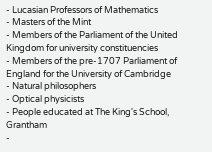- Lucasian Professors of Mathematics
- Masters of the Mint
- Members of the Parliament of the United Kingdom for university constituencies
- Members of the pre-1707 Parliament of England for the University of Cambridge
- Natural philosophers
- Optical physicists
- People educated at The King's School, Grantham
-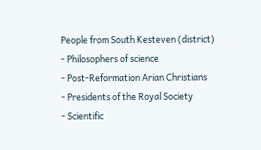People from South Kesteven (district)
- Philosophers of science
- Post-Reformation Arian Christians
- Presidents of the Royal Society
- Scientific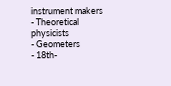instrument makers
- Theoretical physicists
- Geometers
- 18th-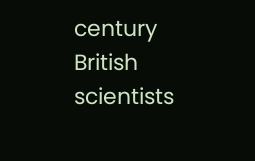century British scientists